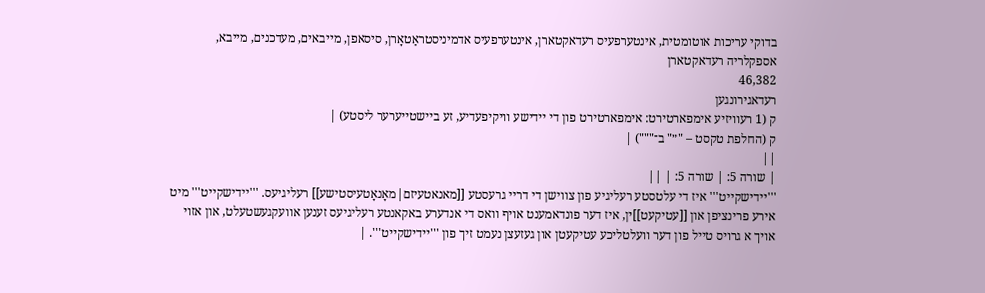בדוקי עריכות אוטומטית, אינטערפעיס רעדאקטארן, אינטערפעיס אדמיניסטראַטאָרן, סיסאפן, מייבאים, מעדכנים, מייבא, אספקלריה רעדאקטארן
46,382
רעדאגירונגען
ק (1 רעוויזיע אימפארטירט: אימפארטירט פון די יידישע וויקיפעדיע, זע ביישטייערער ליסטע) |
ק (החלפת טקסט – "״" ב־""") |
||
| שורה 5: | שורה 5: | ||
'''יידישקייט''' איז די עלטסטע רעליגיע פון צווישן די דריי גרעסטע [[מאנאטעיזם|מאָנאָטעיסטישע]] רעליגיעס. '''יידישקייט''' מיט אירע פרינציפן און [[עטיקעט]]ין, איז דער פונדאמענט אויף וואס די אנדערע באקאנטע רעליגיעס זענען אוועקגעשטעלט, און אזוי אויך א גרויס טייל פון דער וועלטליכע עטיקעטן און געזעצן נעמט זיך פון '''יידישקייט'''. |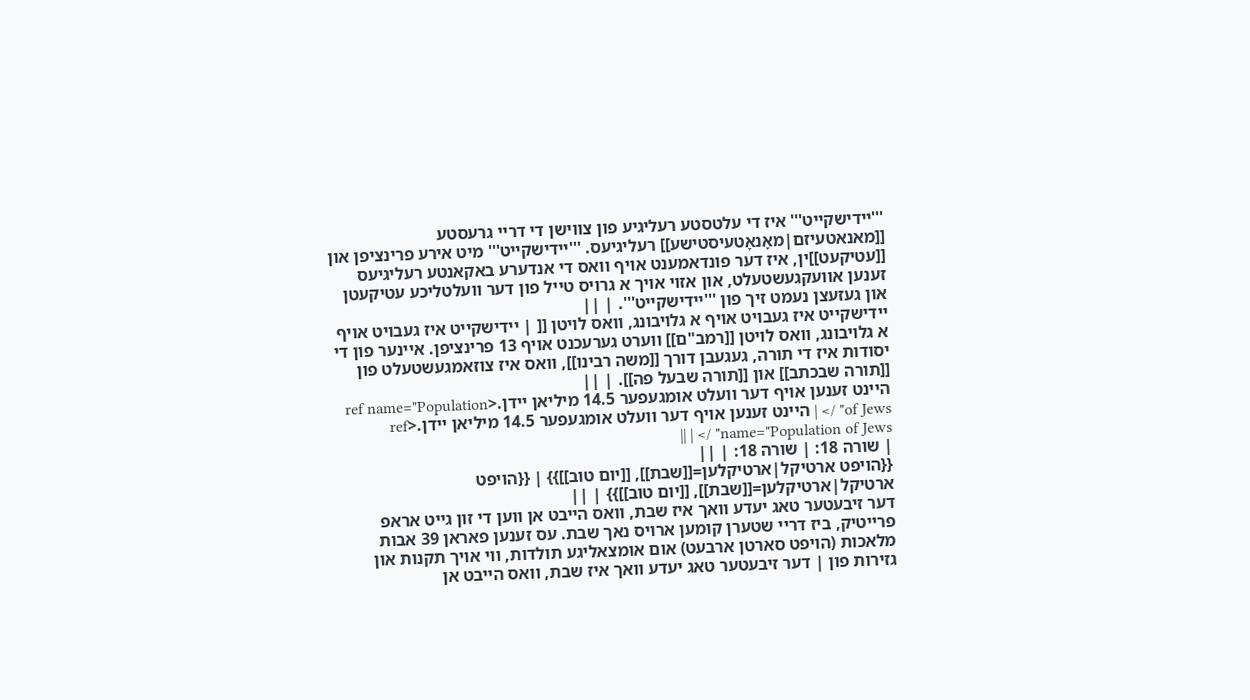'''יידישקייט''' איז די עלטסטע רעליגיע פון צווישן די דריי גרעסטע [[מאנאטעיזם|מאָנאָטעיסטישע]] רעליגיעס. '''יידישקייט''' מיט אירע פרינציפן און [[עטיקעט]]ין, איז דער פונדאמענט אויף וואס די אנדערע באקאנטע רעליגיעס זענען אוועקגעשטעלט, און אזוי אויך א גרויס טייל פון דער וועלטליכע עטיקעטן און געזעצן נעמט זיך פון '''יידישקייט'''. | ||
יידישקייט איז געבויט אויף א גלויבונג, וואס לויטן [[ | יידישקייט איז געבויט אויף א גלויבונג, וואס לויטן [[רמב"ם]] ווערט גערעכנט אויף 13 פרינציפן. איינער פון די יסודות איז די תורה, געגעבן דורך [[משה רבינו]], וואס איז צוזאמגעשטעלט פון [[תורה שבכתב]] און [[תורה שבעל פה]]. | ||
היינט זענען אויף דער וועלט אומגעפער 14.5 מיליאן יידן.<ref name="Population of Jews" /> | היינט זענען אויף דער וועלט אומגעפער 14.5 מיליאן יידן.<ref name="Population of Jews" /> | ||
| שורה 18: | שורה 18: | ||
{{הויפט ארטיקל|ארטיקלען=[[שבת]], [[יום טוב]]}} | {{הויפט ארטיקל|ארטיקלען=[[שבת]], [[יום טוב]]}} | ||
דער זיבעטער טאג יעדע וואך איז שבת, וואס הייבט אן ווען די זון גייט אראפ פרייטיק, ביז דריי שטערן קומען ארויס נאך שבת. עס זענען פאראן 39 אבות מלאכות (הויפט סארטן ארבעט) אום אומצאליגע תולדות, ווי אויך תקנות און גזירות פון | דער זיבעטער טאג יעדע וואך איז שבת, וואס הייבט אן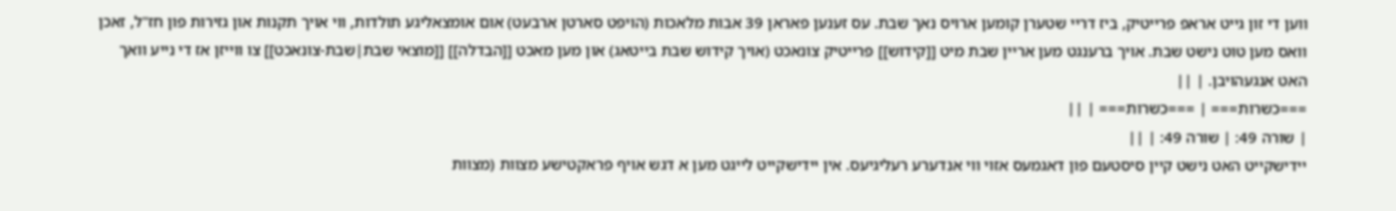ווען די זון גייט אראפ פרייטיק, ביז דריי שטערן קומען ארויס נאך שבת. עס זענען פאראן 39 אבות מלאכות (הויפט סארטן ארבעט) אום אומצאליגע תולדות, ווי אויך תקנות און גזירות פון חז"ל, זאכן וואס מען טוט נישט שבת. אויך ברענגט מען אריין שבת מיט [[קידוש]] פרייטיק צונאכט (אויך קידוש שבת בייטאג) און מען מאכט [[הבדלה]] [[מוצאי שבת|שבת-צונאכט]] צו ווייזן אז די נייע וואך האט אנגעהויבן. | ||
===כשרות=== | ===כשרות=== | ||
| שורה 49: | שורה 49: | ||
יידישקייט האט נישט קיין סיסטעם פון דאגמעס אזוי ווי אנדערע רעליגיעס. אין יידישקייט לייגט מען א דגש אויף פראקטישע מצוות (מצוות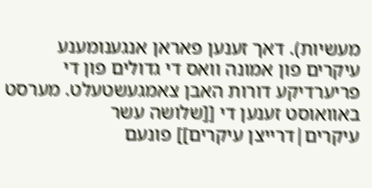מעשיות). דאך זענען פאראן אנגענומענע עיקרים פון אמונה וואס די גדולים פון די פריערדיקע דורות האבן צאמגעשטעלט. מערסט באוואוסט זענען די [[שלושה עשר עיקרים|דרייצן עיקרים]] פונעם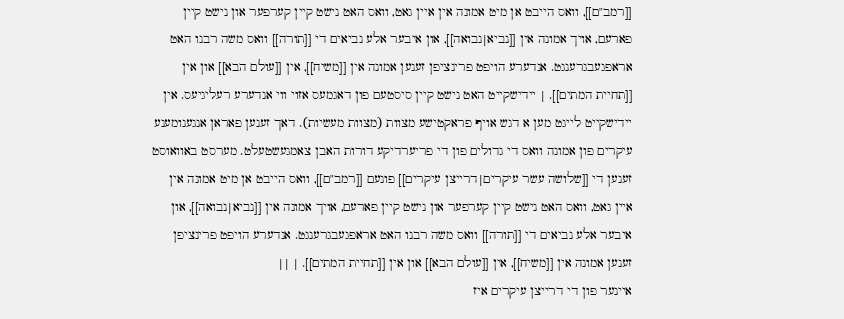[[רמב"ם]], וואס הייבט אן מיט אמונה אין איין גאט, וואס האט נישט קיין קערפער און נישט קיין פארעם, אויך אמונה אין [[נביא|נבואה]], און איבער אלע נביאים די [[תורה]] וואס משה רבנו האט אראפגעבגרענגט. אנדערע הויפט פרינציפן זענען אמונה אין [[משיח]], אין [[עולם הבא]] און אין [[תחיית המתים]]. | יידישקייט האט נישט קיין סיסטעם פון דאגמעס אזוי ווי אנדערע רעליגיעס. אין יידישקייט לייגט מען א דגש אויף פראקטישע מצוות (מצוות מעשיות). דאך זענען פאראן אנגענומענע עיקרים פון אמונה וואס די גדולים פון די פריערדיקע דורות האבן צאמגעשטעלט. מערסט באוואוסט זענען די [[שלושה עשר עיקרים|דרייצן עיקרים]] פונעם [[רמב"ם]], וואס הייבט אן מיט אמונה אין איין גאט, וואס האט נישט קיין קערפער און נישט קיין פארעם, אויך אמונה אין [[נביא|נבואה]], און איבער אלע נביאים די [[תורה]] וואס משה רבנו האט אראפגעבגרענגט. אנדערע הויפט פרינציפן זענען אמונה אין [[משיח]], אין [[עולם הבא]] און אין [[תחיית המתים]]. | ||
איינער פון די דרייצן עיקרים איז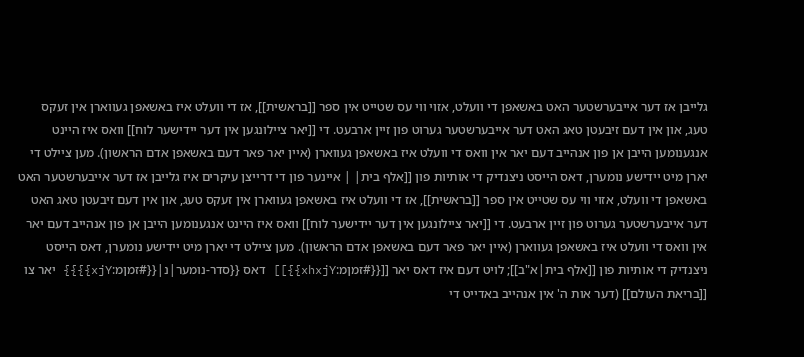גלייבן אז דער אייבערשטער האט באשאפן די וועלט, אזוי ווי עס שטייט אין ספר [[בראשית]], אז די וועלט איז באשאפן געווארן אין זעקס טעג, און אין דעם זיבעטן טאג האט דער אייבערשטער גערוט פון זיין ארבעט. די [[יאר ציילונגען אין דער יידישער לוח]] וואס איז היינט אנגענומען הייבן אן פון אנהייב דעם יאר אין וואס די וועלט איז באשאפן געווארן (איין יאר פאר דעם באשאפן אדם הראשון). מען ציילט די יארן מיט יידישע נומערן, דאס הייסט ניצנדיק די אותיות פון [[אלף בית| | איינער פון די דרייצן עיקרים איז גלייבן אז דער אייבערשטער האט באשאפן די וועלט, אזוי ווי עס שטייט אין ספר [[בראשית]], אז די וועלט איז באשאפן געווארן אין זעקס טעג, און אין דעם זיבעטן טאג האט דער אייבערשטער גערוט פון זיין ארבעט. די [[יאר ציילונגען אין דער יידישער לוח]] וואס איז היינט אנגענומען הייבן אן פון אנהייב דעם יאר אין וואס די וועלט איז באשאפן געווארן (איין יאר פאר דעם באשאפן אדם הראשון). מען ציילט די יארן מיט יידישע נומערן, דאס הייסט ניצנדיק די אותיות פון [[אלף בית|א"ב]]; לויט דעם איז דאס יאר [[{{#זמןמ:xhxjY}}]] דאס {{סדר-נומער|נ|{{#זמןמ:xjY}}}} יאר צו [[בריאת העולם]] (דער אות ה' אין אנהייב באדייט די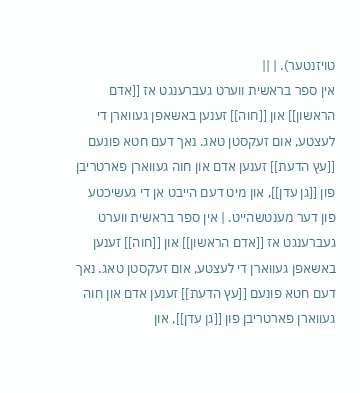טויזנטער). | ||
אין ספר בראשית ווערט געברענגט אז [[אדם הראשון]] און [[חוה]] זענען באשאפן געווארן די לעצטע, אום זעקסטן טאג. נאך דעם חטא פונעם [[עץ הדעת]] זענען אדם און חוה געווארן פארטריבן פון [[גן עדן]], און מיט דעם הייבט אן די געשיכטע פון דער מענטשהייט. | אין ספר בראשית ווערט געברענגט אז [[אדם הראשון]] און [[חוה]] זענען באשאפן געווארן די לעצטע, אום זעקסטן טאג. נאך דעם חטא פונעם [[עץ הדעת]] זענען אדם און חוה געווארן פארטריבן פון [[גן עדן]], און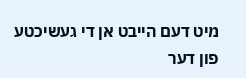מיט דעם הייבט אן די געשיכטע פון דער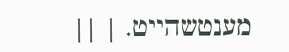מענטשהייט. | ||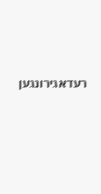רעדאגירונגען